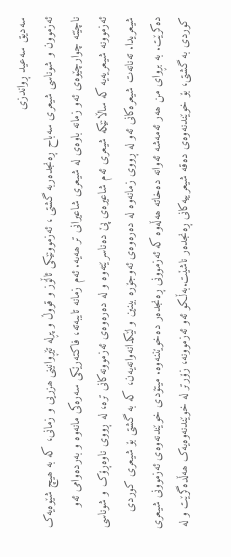سەدیق سەعید ڕواندزی
ئەزموون و شوناسی شیعری سەباح ڕەنجدەربە گشتی ، ئەزموونێکی ئاڵۆز و قووڵ و پڕلە تێڕوانینی ھزریی و زمانی، کە بە ھیچ شێوەیەک ناچێتە چوارچێوەی ئەو زمانە باوەی لە شیعری شاعیرانی تر ھەیە. ئەم زمانە تایبەتە، فاکتەرێکی سەرەکی مانەوە و بەردەوامی ئەو ئەزموونە شیعریەیە کە ساڵانێکە شیعری ئەم شاعیرەی پێ دەناسرێتەوە و لە دەرەوەی ئەزموونەکانی ترە، لە ڕووی ناوەڕۆک و شوناسی شیعریدا. تەنانەت شیعرەکانی ئەو لە ڕووی زمانەوە لە دەرەوەی ئەوجۆرە بینین و لێکدانەوانەیەن، کە بە گشتی بۆ شیعری کوردی دەکرێت. بە بڕوای من ھەر ئەمەشە ئەوانە دەخاتە ھەڵەوە کە ئەزموونی ڕەنجدەر دەخوێننەوە. میتۆدی خوێندنەوەی ئەزموونی شیعری کوردی بە گشتی، بۆ خوێندنەوەی دەقە شیعرییەکانی ڕەنجدەر ناشێت.بەڵکو ئەو ئەزموونە، زۆرتر لە خوێندنەوەیەک ھەڵدەگرێت و لە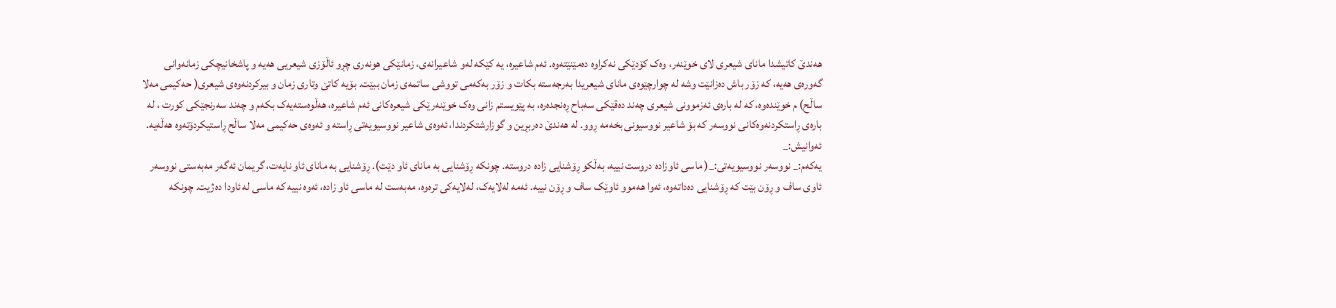ھەندێ کاتیشدا مانای شیعری لای خوێنەر، وەک کۆدێکی نەکراوە دەمێنێتەوە. ئەم شاعیرە، یە کێکە لەو شاعیرانەی، زمانێکی ھونەری چڕو ئاڵۆزی شیعریی ھەیە و پاشخانیچکی زمانەوانی گەورەی ھەیە، کە زۆر باش دەزانێت وشە لە چوارچێوەی مانای شیعریدا بەرجەستە بکات و زۆر بەکەمی تووشی ساتمەی زمان ببێت. بۆیە کاتێ وتاری زمان و بیرکردنەوەی شیعری( حەکیمی مەلا ساڵح) م خوێندەوە، کە لە بارەی ئەزموونی شیعری چەند دەقێکی سەباح ڕەنجدەرە، بە پێویستم زانی وەک خوێنەرێکی شیعرەکانی ئەم شاعیرە، ھەڵوەستەیەک بکەم و چەند سەرنجێکی کورت ، لە بارەی ڕاستکردنەوەکانی نووسەر کە بۆ شاعیر نووسیونی بخەمە ڕوو. لە ھەندێ دەربڕین و گوزارشتکردندا، ئەوەی شاعیر نووسیویەتی ڕاستە و ئەوەی حەکیمی مەلا ساڵح ڕاستیکردۆتەوە ھەڵەیە. ئەوانیش:_
یەکەم:_ نووسەر نووسیویەتی:_( ماسی ئاوزادە دروست نییە، بەڵکو ڕۆشنایی زادە دروستە. چونکە ڕۆشنایی بە مانای ئاو دێت). ڕۆشنایی بە مانای ئاو نایەت، گریمان ئەگەر مەبەستی نووسەر ئاوی ساف و ڕۆن بێت کە ڕۆشنایی دەداتەوە، ئەوا ھەموو ئاوێک ساف و ڕۆن نییە. ئەمە لەلایەک، لەلایەکی ترەوە، مەبەست لە ماسی ئاو زادە، ئەوە نییە کە ماسی لە ئاودا دەژیت. چونکە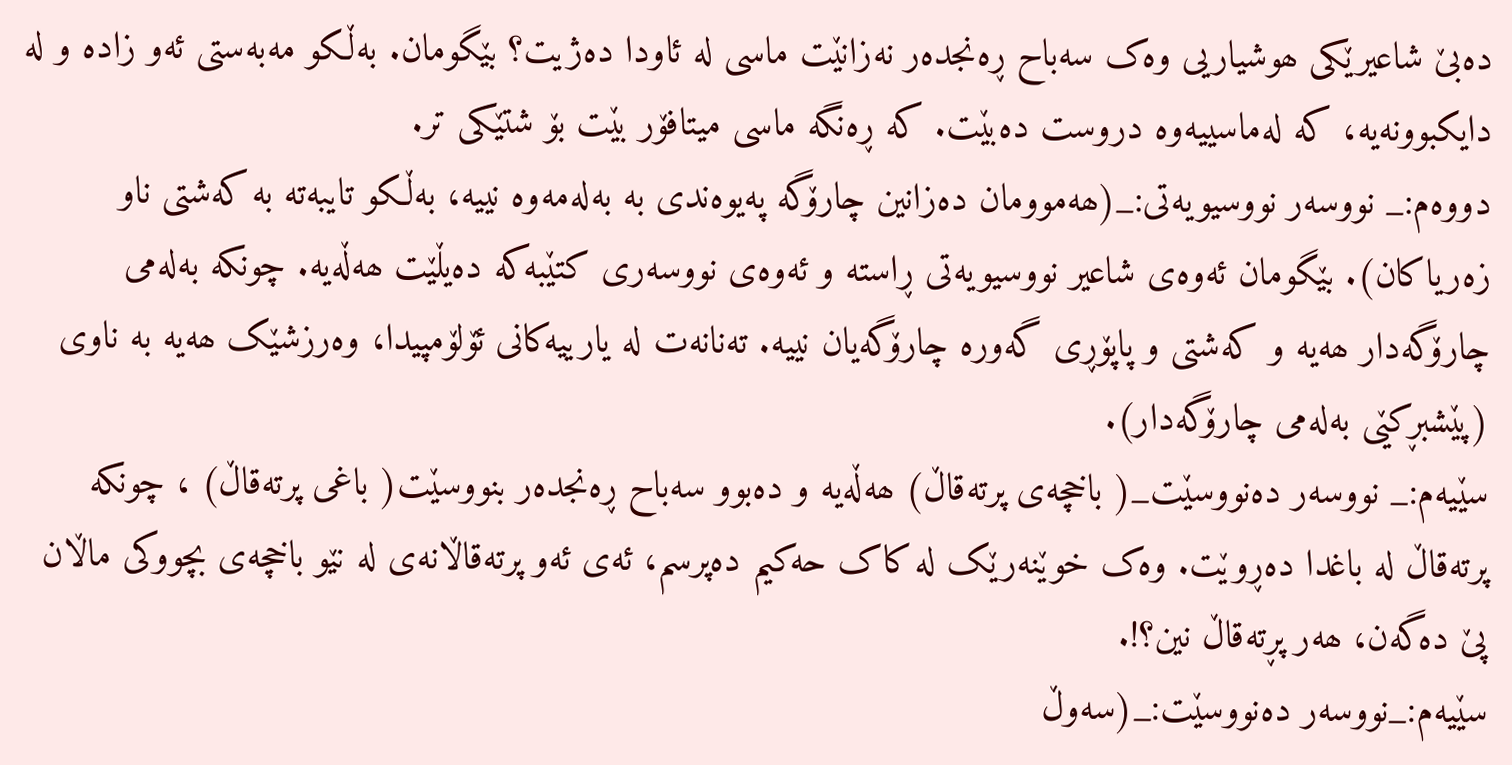دەبێ شاعیرێکی ھوشیاریی وەک سەباح ڕەنجدەر نەزانێت ماسی لە ئاودا دەژیت؟ بێگومان. بەڵکو مەبەستی ئەو زادە و لە دایکبوونەیە، کە لەماسییەوە دروست دەبێت. کە ڕەنگە ماسی میتافۆر بێت بۆ شتێکی تر.
دووەم:_ نووسەر نووسیویەتی:_(ھەموومان دەزانین چارۆگە پەیوەندی بە بەلەمەوە نییە، بەڵکو تایبەتە بە کەشتی ناو زەریاکان). بێگومان ئەوەی شاعیر نووسیویەتی ڕاستە و ئەوەی نووسەری کتێبەکە دەیڵێت ھەڵەیە. چونکە بەلەمی چارۆگەدار ھەیە و کەشتی و پاپۆڕی گەورە چارۆگەیان نییە. تەنانەت لە یارییەکانی ئۆلۆمپیدا، وەرزشێک ھەیە بە ناوی (پێشبڕکێی بەلەمی چارۆگەدار).
سێیەم:_ نووسەر دەنووسێت_( باخچەی پرتەقاڵ) ھەڵەیە و دەبوو سەباح ڕەنجدەر بنووسێت( باغی پرتەقاڵ) ، چونکە پرتەقاڵ لە باغدا دەڕوێت. وەک خوێنەرێک لە کاک حەکیم دەپرسم، ئەی ئەو پرتەقاڵانەی لە نێو باخچەی بچووکی ماڵان پێ دەگەن، ھەر پڕتەقاڵ نین؟!.
سێیەم:_نووسەر دەنووسێت:_(سەوڵ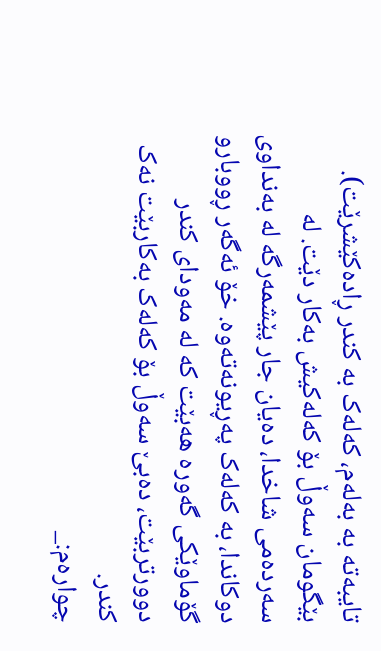تایبەتە بە بەلەم، کەلەک بە کندر ڕادەکێشرێت). بێگومان سەوڵ بۆ کەلەکیش بەکار دێت. لە سەردەمی شاخدا، دەیان جار پێشمەرگە لە بەنداوی دوکاندا، بە کەلەک پەڕیونەتەوە. خۆ ئەگەر ڕووبارو گۆماوێکی گەورە ھەبێت کە لە مەودای کندر دوورتربێت، دەبێ سەوڵ بۆ کەلەک بەکاربێت نەک کندر.
چوارەم:_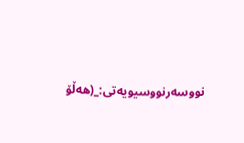نووسەرنووسیویەتی:_(ھەڵۆ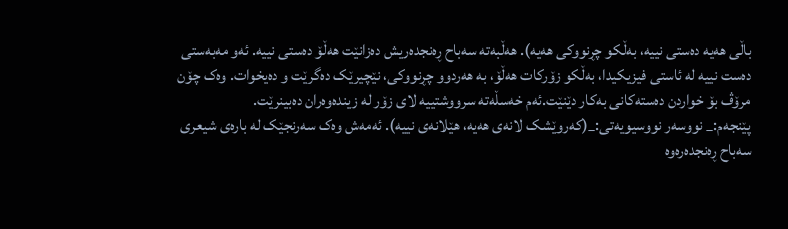باڵی ھەیە دەستی نییە، بەڵکو چڕنووکی ھەیە). ھەڵبەتە سەباح ڕەنجدەریش دەزانێت ھەڵۆ دەستی نییە. ئەو مەبەستی دەست نییە لە ئاستی فیزیکیدا، بەڵکو زۆرکات ھەڵۆ، بە ھەردوو چڕنووکی، نێچیرێک دەگرێت و دەیخوات. وەک چۆن مرۆڤ بۆ خواردن دەستەکانی بەکار دێنێت.ئەم خەسڵەتە سرووشتییە لای زۆر لە زیندەوەران دەبینرێت.
پێنجەم:_ نووسەر نووسیویەتی:_(کەروێشک لانەی ھەیە، ھێلانەی نییە). ئەمەش وەک سەرنجێک لە بارەی شیعری سەباح ڕەنجدەرەوە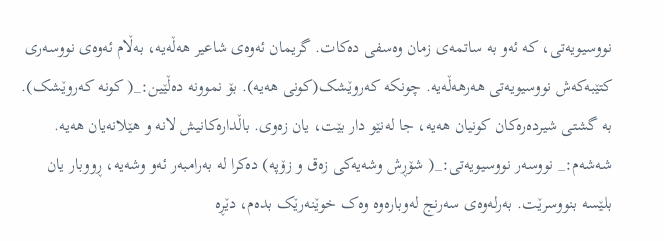نووسیویەتی، کە ئەو بە ساتمەی زمان وەسفی دەکات. گریمان ئەوەی شاعیر ھەڵەیە، بەڵام ئەوەی نووسەری کتێبەکەش نووسیویەتی ھەرھەڵەیە. چونکە کەروێشک(کونی ھەیە). بۆ نموونە دەڵێین:_( کونە کەروێشک). بە گشتی شیردەرەکان کونیان ھەیە، جا لەنێو دار بێت، یان زەوی. باڵدارەکانیش لانە و ھێلانەیان ھەیە.
شەشەم:_ نووسەر نووسیویەتی:_( شۆڕش وشەیەکی زەق و زۆپە) دەکرا لە بەرامبەر ئەو وشەیە، ڕووبار یان بلێسە بنووسرێت. بەرلەوەی سەرنج لەوبارەوە وەک خوێنەرێک بدەم، دێڕە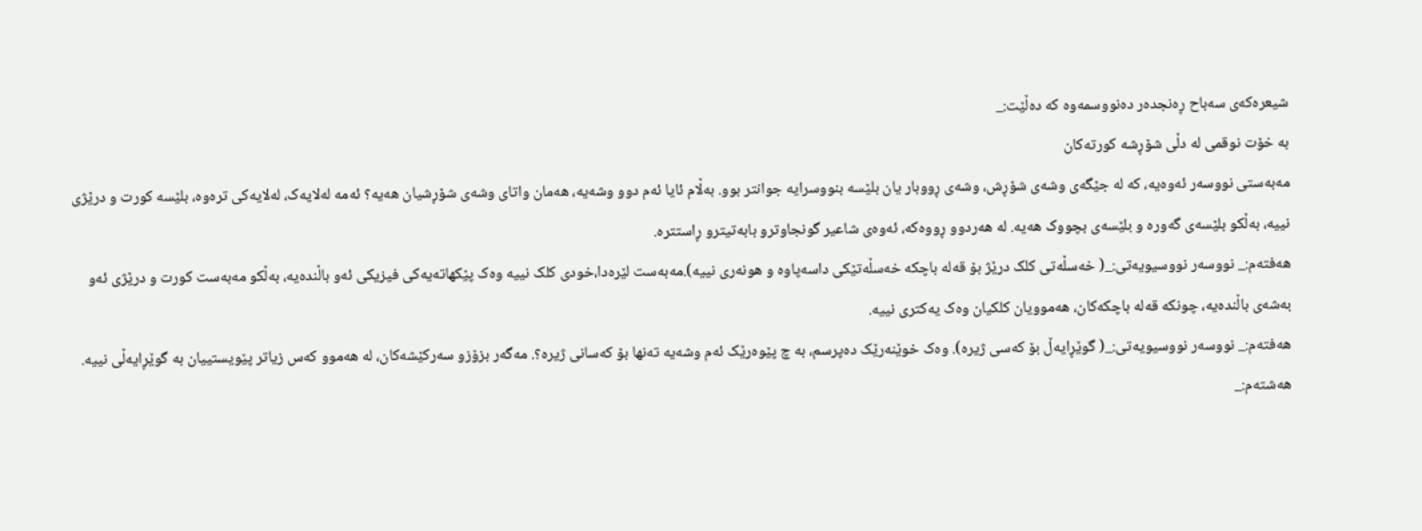شیعرەکەی سەباح ڕەنجدەر دەنووسمەوە کە دەڵێت:_
بە خۆت نوقمی لە دڵی شۆڕشە کورتەکان
مەبەستی نووسەر ئەوەیە، کە لە جێگەی وشەی شۆڕش، وشەی ڕووبار یان بلێسە بنووسرایە جوانتر بوو. بەڵام ئایا ئەم دوو وشەیە، ھەمان واتای وشەی شۆڕشیان ھەیە؟ ئەمە لەلایەک، لەلایەکی ترەوە، بلێسە کورت و درێژی نییە، بەڵکو بلێسەی گەورە و بلێسەی بچووک ھەیە. لە ھەردوو ڕووەکە، ئەوەی شاعیر گونجاوترو بابەتیترو ڕاستترە.
ھەفتەم:_ نووسەر نووسیویەتی:_( خەسڵەتی کلک درێژ بۆ قەلە باچکە خەسڵەتێکی داسەپاوە و ھونەری نییە).مەبەست لێرەدا،خودی کلک نییە وەک پێکھاتەیەکی فیزیکی ئەو باڵندەیە، بەڵکو مەبەست کورت و درێژی ئەو بەشەی باڵندەیە، چونکە قەلە باچکەکان، ھەموویان کلکیان وەک یەکتری نییە.
ھەفتەم:_ نووسەر نووسیویەتی:_( گوێڕایەڵ بۆ کەسی ژیرە). وەک خوێنەرێک دەپرسم، بە چ پێوەرێک ئەم وشەیە تەنھا بۆ کەسانی ژیرە؟. مەگەر بزۆزو سەرکێشەکان، لە ھەموو کەس زیاتر پێویستییان بە گوێڕایەڵی نییە.
ھەشتەم:_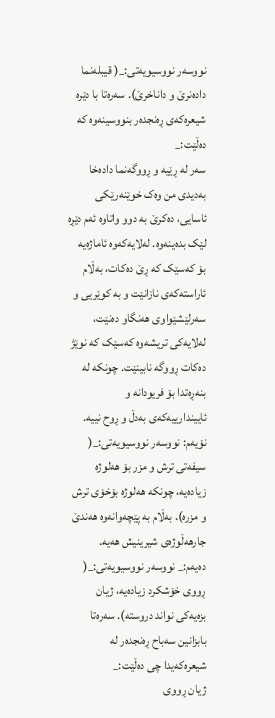نووسەر نووسیویەتی:_( قیبلەنما دادەنرێ و داناخرێ). سەرەتا با دێرە شیعرەکەی ڕەنجدەر بنووسینەوە کە دەڵێت:_
سەر لە ڕێیە و ڕووگەنما دادەخا
بەدیدی من وەک خوێنەرێکی ئاسایی، دەکرێ بە دوو واتاوە ئەم دێڕە لێک بدەینەوە. لەلایەکەوە ئاماژەیە بۆ کەسێک کە ڕێ دەکات، بەڵام ئاراستەکەی نازانێت و بە کوێریی و سەرلێشێواوی ھەنگاو دەنێت، لەلایەکی تریشەوە کەسێک کە نوێژ دەکات ڕووگە نابینێت. چونکە لە بنەڕەتدا بۆ فریودانە و ئاییندارییەکەی بەدڵ و ڕوح نییە.
نۆیەم: نووسەر نووسیویەتی:_( سیفەتی ترش و مزر بۆ ھەلوژە زیادەیە، چونکە ھەلوژە بۆخۆی ترش و مزرە). بەڵام بە پێچەوانەوە ھەندێ جارھەڵوژەی شیرینیش ھەیە.
دەیەم:_ نووسەر نووسیویەتی:_( ڕووی خۆشکرد زیادەیە، ژیان بزەیەکی نواند دروستە). سەرەتا بابزانین سەباح ڕەنجدەر لە شیعرەکەیدا چی دەڵێت:_
ژیان ڕووی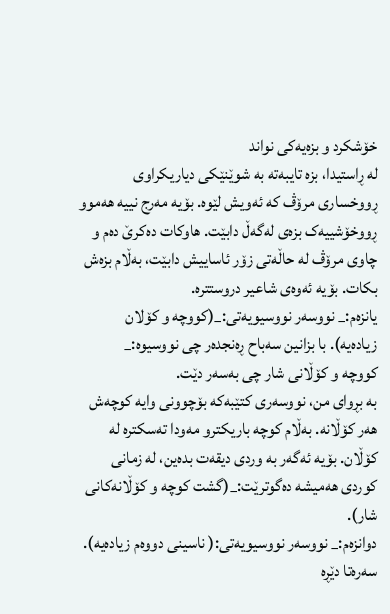خۆشکرد و بزەیەکی نواند
لە ڕاستیدا، بزە تایبەتە بە شوێنێکی دیاریکراوی ڕووخساری مرۆڤ کە ئەویش لێوە. بۆیە مەرج نییە ھەموو ڕووخۆشییەک بزەی لەگەڵ دابێت. ھاوکات دەکرێ دەم و چاوی مرۆڤ لە حاڵەتی زۆر ئاساییش دابێت، بەڵام بزەش بکات. بۆیە ئەوەی شاعیر دروستترە.
یانزەم:_ نووسەر نووسیویەتی:_(کووچە و کۆلان زیادەیە). با بزانین سەباح ڕەنجدەر چی نووسیوە:_
کووچە و کۆڵانی شار چی بەسەر دێت.
بە بڕوای من، نووسەری کتێبەکە بۆچوونی وایە کوچەش ھەر کۆڵانە. بەڵام کوچە باریکترو مەودا تەسکترە لە کۆڵان. بۆیە ئەگەر بە وردی دیقەت بدەین، لە زمانی کوردی ھەمیشە دەگوترێت:_(گشت کوچە و کۆڵانەکانی شار).
دوانزەم:_ نووسەر نووسیویەتی:( ناسینی دووەم زیادەیە). سەرەتا دێڕە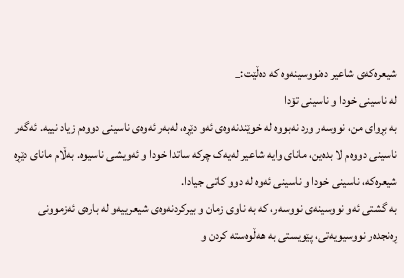شیعرەکەی شاعیر دەنووسینەوە کە دەڵێت:_
لە ناسینی خودا و ناسینی تۆدا
بە بڕوای من، نووسەر ورد نەبووە لە خوێندنەوەی ئەو دێڕە، لەبەر ئەوەی ناسینی دووەم زیاد نییە. ئەگەر ناسینی دووەم لا بدەین، مانای وایە شاعیر لەیەک چرکە ساتدا خودا و ئەویشی ناسیوە. بەڵام مانای دێڕە شیعرەکە، ناسینی خودا و ناسینی ئەوە لە دوو کاتی جیادا.
بە گشتی ئەو نووسینەی نووسەر، کە بە ناوی زمان و بیرکردنەوەی شیعرییەو لە بارەی ئەزموونی ڕەنجدەر نووسیویەتی، پێویستی بە ھەڵوەستە کردن و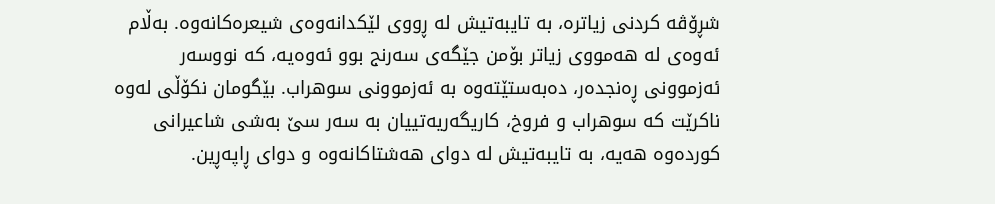شڕۆڤە کردنی زیاترە، بە تایبەتیش لە ڕووی لێکدانەوەی شیعرەکانەوە. بەڵام ئەوەی لە ھەمووی زیاتر بۆمن جێگەی سەرنج بوو ئەوەیە، کە نووسەر ئەزموونی ڕەنجدەر، دەبەستێتەوە بە ئەزموونی سوھراب. بێگومان نکۆڵی لەوە ناکرێت کە سوھراب و فروخ، کاریگەریەتییان بە سەر سێ بەشی شاعیرانی کوردەوە ھەیە، بە تایبەتیش لە دوای ھەشتاکانەوە و دوای ڕاپەڕین.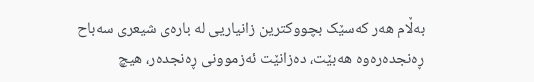بەڵام ھەر کەسێک بچووکترین زانیاریی لە بارەی شیعری سەباح ڕەنجدەرەوە ھەبێت، دەزانێت ئەزموونی ڕەنجدەر، ھیچ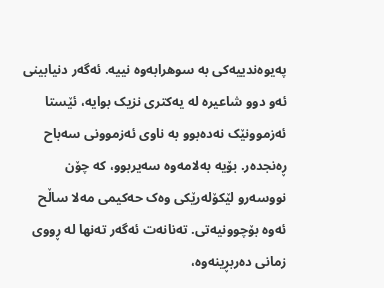پەیوەندییەکی بە سوھرابەوە نییە. ئەگەر دنیابینی ئەو دوو شاعیرە لە یەکتری نزیک بوایە، ئێستا ئەزموونێک نەدەبوو بە ناوی ئەزموونی سەباح ڕەنجدەر. بۆیە بەلامەوە سەیربوو، کە چۆن نووسەرو لێکۆلەرێکی وەک حەکیمی مەلا ساڵح ئەوە بۆچوونیەتی. تەنانەت ئەگەر تەنھا لە ڕووی زمانی دەربڕینەوە،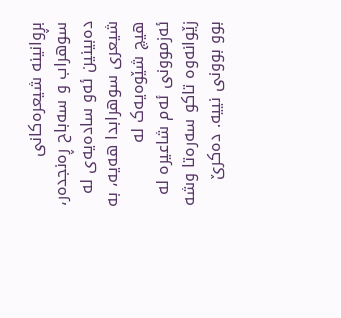بڕوانینە شیعرەکانی سوھراب و سەباح ڕەنجدەر، دەبینین ئەو سادەیەی لە شیعری سوھرابدا ھەیە، بە ھیچ شێوەیەک لە ئەزموونی ئەم شاعیرە لە زێوانەوە تاکو سەرەتا وشە بوو بوونی نییە. دەکرێ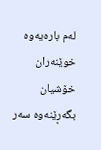لەم بارەیەوە خوێنەران خۆشیان بگەڕێنەوە سەر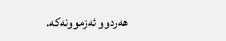ھەردوو ئەزموونەکە.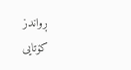ڕواندز
کۆتایی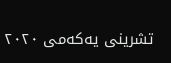تشرینی یەکەمی ٢٠٢٠